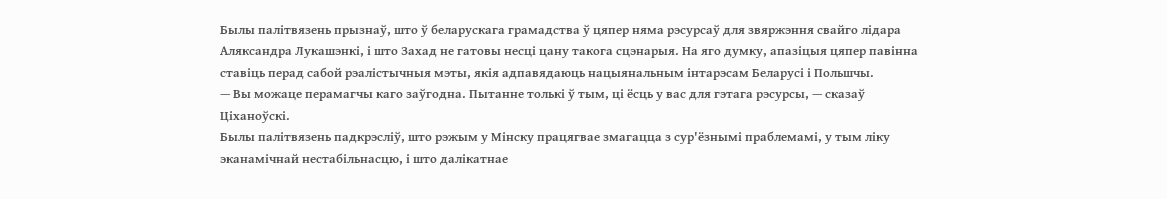Былы палітвязень прызнаў, што ў беларускага грамадства ў цяпер няма рэсурсаў для звяржэння свайго лідара Аляксандра Лукашэнкі, і што Захад не гатовы несці цану такога сцэнарыя. На яго думку, апазіцыя цяпер павінна ставіць перад сабой рэалістычныя мэты, якія адпавядаюць нацыянальным інтарэсам Беларусі і Польшчы.
— Вы можаце перамагчы каго заўгодна. Пытанне толькі ў тым, ці ёсць у вас для гэтага рэсурсы, — сказаў Ціханоўскі.
Былы палітвязень падкрэсліў, што рэжым у Мінску працягвае змагацца з сур'ёзнымі праблемамі, у тым ліку эканамічнай нестабільнасцю, і што далікатнае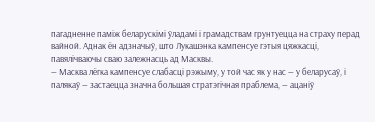пагадненне паміж беларускімі ўладамі і грамадствам грунтуецца на страху перад вайной. Аднак ён адзначыў, што Лукашэнка кампенсуе гэтыя цяжкасці, павялічваючы сваю залежнасць ад Масквы.
— Масква лёгка кампенсуе слабасці рэжыму, у той час як у нас — у беларусаў, і палякаў — застаецца значна большая стратэгічная праблема, — ацаніў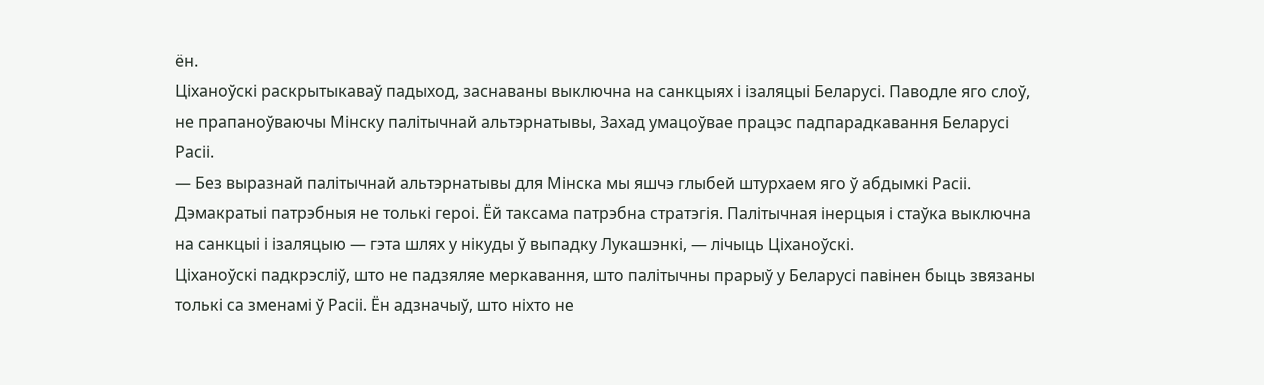ён.
Ціханоўскі раскрытыкаваў падыход, заснаваны выключна на санкцыях і ізаляцыі Беларусі. Паводле яго слоў, не прапаноўваючы Мінску палітычнай альтэрнатывы, Захад умацоўвае працэс падпарадкавання Беларусі Расіі.
— Без выразнай палітычнай альтэрнатывы для Мінска мы яшчэ глыбей штурхаем яго ў абдымкі Расіі. Дэмакратыі патрэбныя не толькі героі. Ёй таксама патрэбна стратэгія. Палітычная інерцыя і стаўка выключна на санкцыі і ізаляцыю — гэта шлях у нікуды ў выпадку Лукашэнкі, — лічыць Ціханоўскі.
Ціханоўскі падкрэсліў, што не падзяляе меркавання, што палітычны прарыў у Беларусі павінен быць звязаны толькі са зменамі ў Расіі. Ён адзначыў, што ніхто не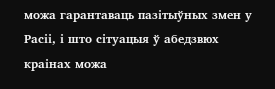можа гарантаваць пазітыўных змен у Расіі, і што сітуацыя ў абедзвюх краінах можа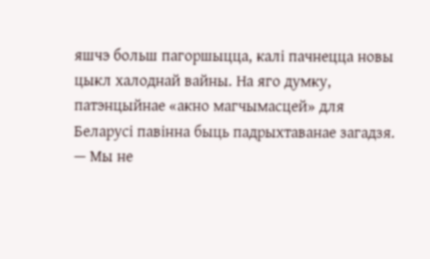яшчэ больш пагоршыцца, калі пачнецца новы цыкл халоднай вайны. На яго думку, патэнцыйнае «акно магчымасцей» для Беларусі павінна быць падрыхтаванае загадзя.
— Мы не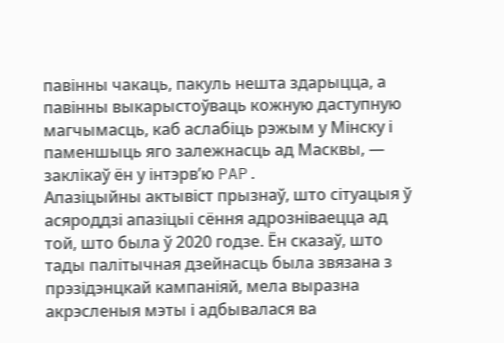павінны чакаць, пакуль нешта здарыцца, а павінны выкарыстоўваць кожную даступную магчымасць, каб аслабіць рэжым у Мінску і паменшыць яго залежнасць ад Масквы, — заклікаў ён у інтэрвʼю PAP.
Апазіцыйны актывіст прызнаў, што сітуацыя ў асяроддзі апазіцыі сёння адрозніваецца ад той, што была ў 2020 годзе. Ён сказаў, што тады палітычная дзейнасць была звязана з прэзідэнцкай кампаніяй, мела выразна акрэсленыя мэты і адбывалася ва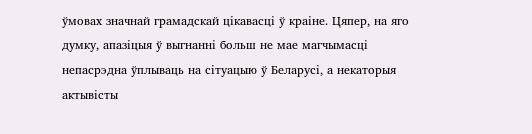ўмовах значнай грамадскай цікавасці ў краіне. Цяпер, на яго думку, апазіцыя ў выгнанні больш не мае магчымасці непасрэдна ўплываць на сітуацыю ў Беларусі, а некаторыя актывісты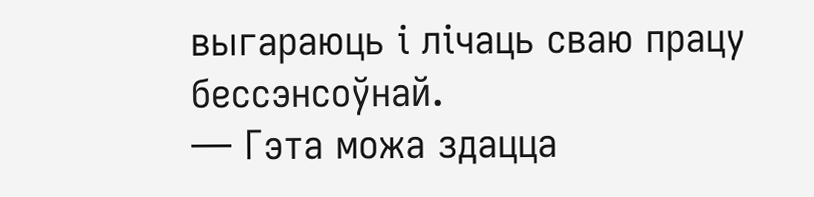выгараюць і лічаць сваю працу бессэнсоўнай.
— Гэта можа здацца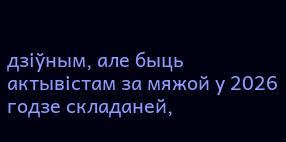дзіўным, але быць актывістам за мяжой у 2026 годзе складаней,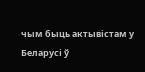чым быць актывістам у Беларусі ў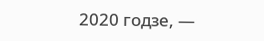2020 годзе, —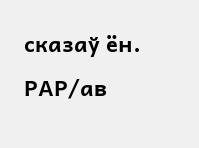сказаў ён.
РАР/ав